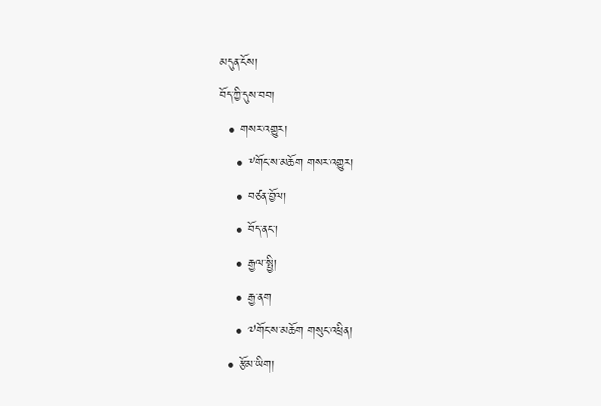མདུན་ངོས།
བོད་ཀྱི་དུས་བབ།
  • གསར་འགྱུར།
    • ༸གོང་ས་མཆོག གསར་འགྱུར།
    • བཙན་བྱོལ།
    • བོད་ནང་།
    • རྒྱལ་སྤྱི།
    • རྒྱ་ནག
    • ༧གོང་ས་མཆོག གསུང་འཕྲིན།
  • རྩོམ་ཡིག།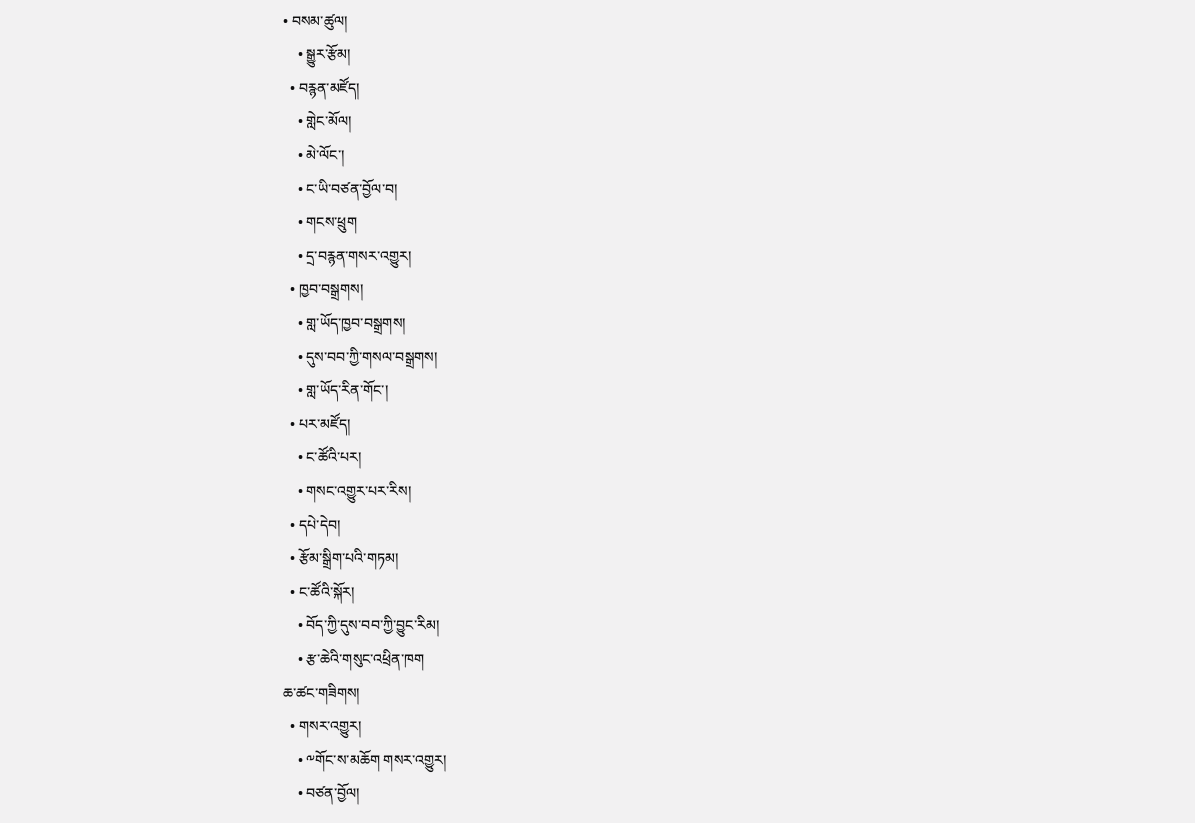• བསམ་ཚུལ།
    • སྒྱུར་རྩོམ།
  • བརྙན་མཛོད།
    • གླེང་མོལ།
    • མེ་ལོང་།
    • ང་ཡི་བཙན་བྱོལ་བ།
    • གངས་ཕྲུག
    • དྲ་བརྙན་གསར་འགྱུར།
  • ཁྱབ་བསྒྲགས།
    • གླ་ཡོད་ཁྱབ་བསྒྲགས།
    • དུས་བབ་ཀྱི་གསལ་བསྒྲགས།
    • གླ་ཡོད་རིན་གོང་།
  • པར་མཛོད།
    • ང་ཚོའི་པར།
    • གསང་འགྱུར་པར་རིས།
  • དཔེ་དེབ།
  • རྩོམ་སྒྲིག་པའི་གཏམ།
  • ང་ཚོའི་སྐོར།
    • བོད་ཀྱི་དུས་བབ་ཀྱི་བྱུང་རིམ།
    • རྩ་ཆེའི་གསུང་འཕྲིན་ཁག
ཆ་ཚང་གཟིགས།
  • གསར་འགྱུར།
    • ༸གོང་ས་མཆོག གསར་འགྱུར།
    • བཙན་བྱོལ།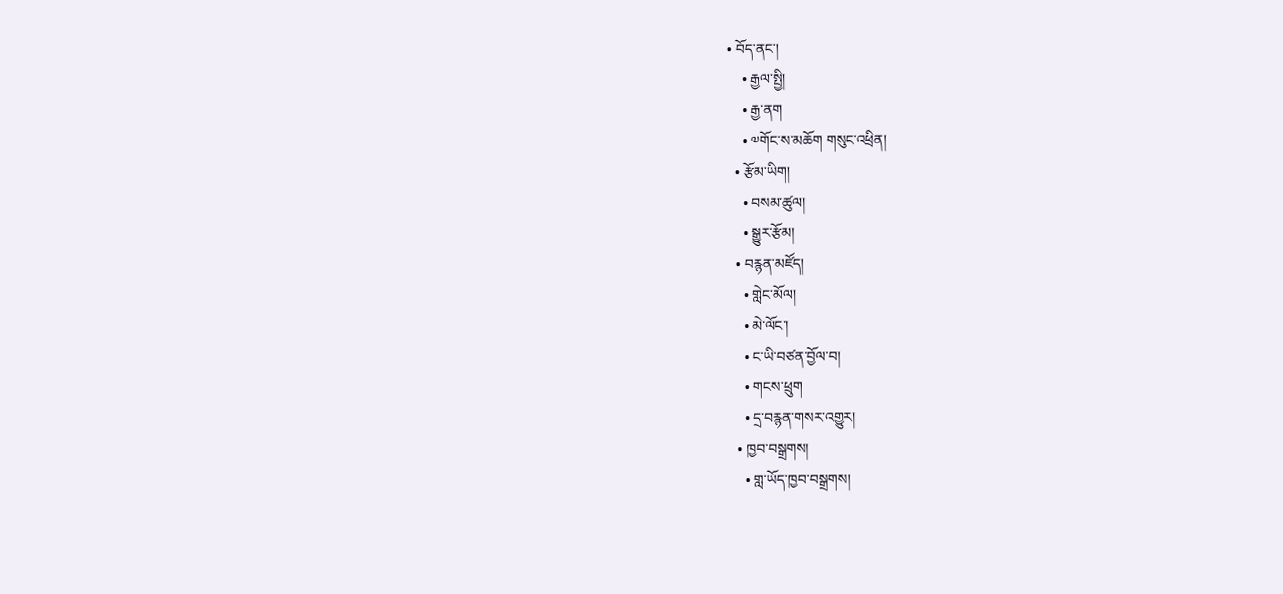• བོད་ནང་།
    • རྒྱལ་སྤྱི།
    • རྒྱ་ནག
    • ༧གོང་ས་མཆོག གསུང་འཕྲིན།
  • རྩོམ་ཡིག།
    • བསམ་ཚུལ།
    • སྒྱུར་རྩོམ།
  • བརྙན་མཛོད།
    • གླེང་མོལ།
    • མེ་ལོང་།
    • ང་ཡི་བཙན་བྱོལ་བ།
    • གངས་ཕྲུག
    • དྲ་བརྙན་གསར་འགྱུར།
  • ཁྱབ་བསྒྲགས།
    • གླ་ཡོད་ཁྱབ་བསྒྲགས།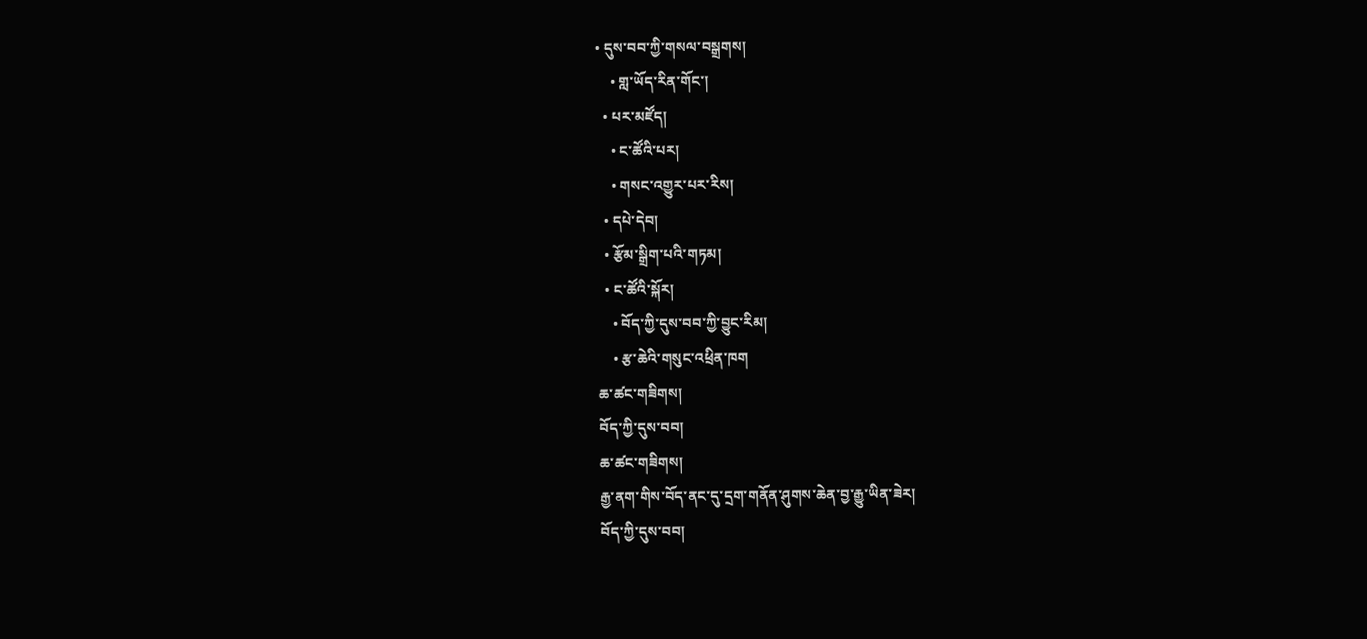• དུས་བབ་ཀྱི་གསལ་བསྒྲགས།
    • གླ་ཡོད་རིན་གོང་།
  • པར་མཛོད།
    • ང་ཚོའི་པར།
    • གསང་འགྱུར་པར་རིས།
  • དཔེ་དེབ།
  • རྩོམ་སྒྲིག་པའི་གཏམ།
  • ང་ཚོའི་སྐོར།
    • བོད་ཀྱི་དུས་བབ་ཀྱི་བྱུང་རིམ།
    • རྩ་ཆེའི་གསུང་འཕྲིན་ཁག
ཆ་ཚང་གཟིགས།
བོད་ཀྱི་དུས་བབ།
ཆ་ཚང་གཟིགས།
རྒྱ་ནག་གིས་བོད་ནང་དུ་དྲག་གནོན་ཤུགས་ཆེན་བྱ་རྒྱུ་ཡིན་ཟེར།
བོད་ཀྱི་དུས་བབ།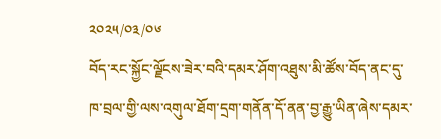༢༠༢༥/༠༣/༠༦
བོད་རང་སྐྱོང་ལྗོངས་ཟེར་བའི་དམར་ཤོག་འཐུས་མི་ཚོས་བོད་ནང་དུ་ཁ་བྲལ་གྱི་ལས་འགུལ་ཐོག་དྲག་གནོན་དོ་ནན་བྱ་རྒྱུ་ཡིན་ཞེས་དམར་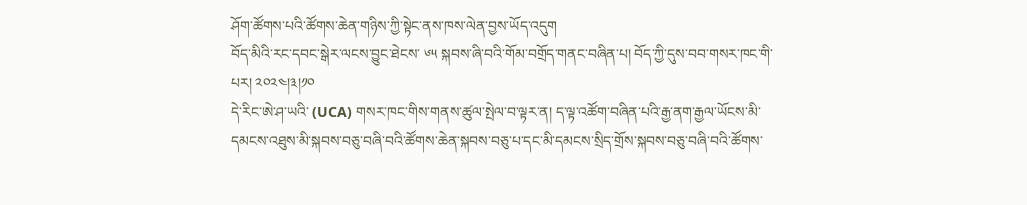ཤོག་ཚོགས་པའི་ཚོགས་ཆེན་གཉིས་ཀྱི་སྟེང་ནས་ཁས་ལེན་བྱས་ཡོད་འདུག
བོད་མིའི་རང་དབང་སྒེར་ལངས་བྱུང་ཐེངས་ ༦༥ སྐབས་ཞི་བའི་གོམ་བགྲོད་གནང་བཞིན་པ། བོད་ཀྱི་དུས་བབ་གསར་ཁང་གི་པར། ༢༠༢༤།༣།༡༠
དེ་རིང་ཨེ་ཤ་ཡའི་ (UCA) གསར་ཁང་གིས་གནས་ཚུལ་སྤེལ་བ་ལྟར་ན། ད་ལྟ་འཚོག་བཞིན་པའི་རྒྱ་ནག་རྒྱལ་ཡོངས་མི་དམངས་འཐུས་མི་སྐབས་བཅུ་བཞི་བའི་ཚོགས་ཆེན་སྐབས་བཅུ་པ་དང་མི་དམངས་སྲིད་གྲོས་སྐབས་བཅུ་བཞི་བའི་ཚོགས་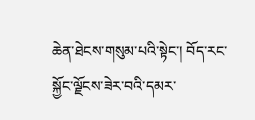ཆེན་ཐེངས་གསུམ་པའི་སྟེང་། བོད་རང་སྐྱོང་ལྗོངས་ཟེར་བའི་དམར་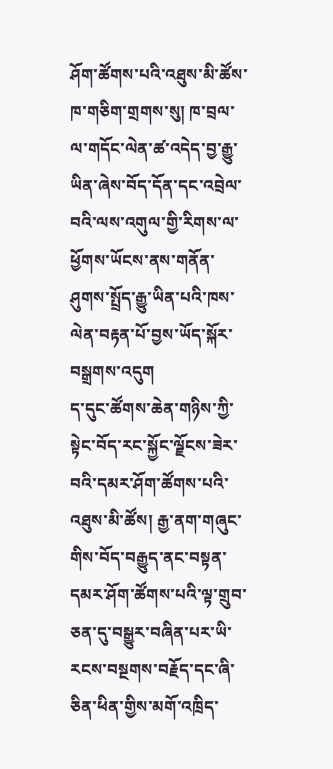ཤོག་ཚོགས་པའི་འཐུས་མི་ཚོས་ཁ་གཅིག་གྲགས་སུ། ཁ་བྲལ་ལ་གདོང་ལེན་ཚ་འདེད་བྱ་རྒྱུ་ཡིན་ཞེས་བོད་དོན་དང་འབྲེལ་བའི་ལས་འགུལ་གྱི་རིགས་ལ་ཕྱོགས་ཡོངས་ནས་གནོན་ཤུགས་སྤྲོད་རྒྱུ་ཡིན་པའི་ཁས་ལེན་བརྟན་པོ་བྱས་ཡོད་སྐོར་བསྒྲགས་འདུག
ད་དུང་ཚོགས་ཆེན་གཉིས་ཀྱི་སྟེང་བོད་རང་སྐྱོང་ལྗོངས་ཟེར་བའི་དམར་ཤོག་ཚོགས་པའི་འཐུས་མི་ཚོས། རྒྱ་ནག་གཞུང་གིས་བོད་བརྒྱུད་ནང་བསྟན་དམར་ཤོག་ཚོགས་པའི་ལྟ་གྲུབ་ཅན་དུ་བསྒྱུར་བཞིན་པར་ཡི་རངས་བསྔགས་བརྗོད་དང་ཞི་ཅིན་ཕིན་གྱིས་མགོ་འཁྲིད་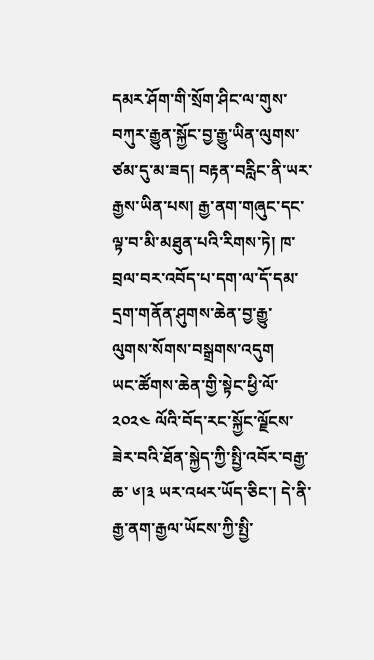དམར་ཤོག་གི་སྲོག་ཤིང་ལ་གུས་བཀུར་རྒྱུན་སྐྱོང་བྱ་རྒྱུ་ཡིན་ལུགས་ཙམ་དུ་མ་ཟད། བརྟན་བརླིང་ནི་ཡར་རྒྱས་ཡིན་པས། རྒྱ་ནག་གཞུང་དང་ལྟ་བ་མི་མཐུན་པའི་རིགས་ཏེ། ཁ་བྲལ་བར་འབོད་པ་དག་ལ་དོ་དམ་དྲག་གནོན་ཤུགས་ཆེན་བྱ་རྒྱུ་ལུགས་སོགས་བསྒྲགས་འདུག
ཡང་ཚོགས་ཆེན་གྱི་སྟེང་ཕྱི་ལོ་ ༢༠༢༤ ལོའི་བོད་རང་སྐྱོང་ལྗོངས་ཟེར་བའི་ཐོན་སྐྱེད་ཀྱི་སྤྱི་འབོར་བརྒྱ་ཆ་ ༦།༣ ཡར་འཕར་ཡོད་ཅིང་། དེ་ནི་རྒྱ་ནག་རྒྱལ་ཡོངས་ཀྱི་སྤྱི་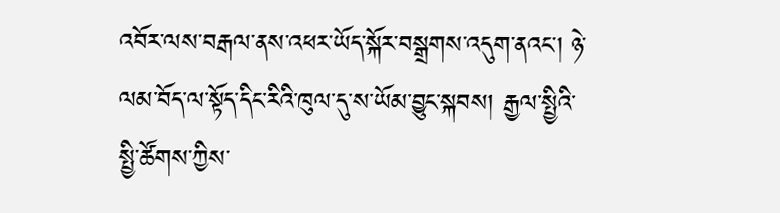འབོར་ལས་བརྒལ་ནས་འཕར་ཡོད་སྐོར་བསྒྲགས་འདུག་ནའང་། ཉེ་ལམ་བོད་ལ་སྟོད་དིང་རིའི་ཁུལ་དུ་ས་ཡོམ་བྱུང་སྐབས། རྒྱལ་སྤྱིའི་སྤྱི་ཚོགས་ཀྱིས་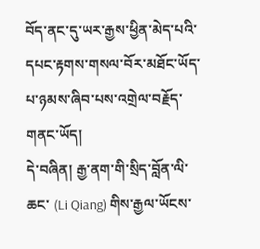བོད་ནང་དུ་ཡར་རྒྱས་ཕྱིན་མེད་པའི་དཔང་རྟགས་གསལ་བོར་མཐོང་ཡོད་པ་ཉམས་ཞིབ་པས་འགྲེལ་བརྗོད་གནང་ཡོད།
དེ་བཞིན། རྒྱ་ནག་གི་སྲིད་བློན་ལི་ཆང་ (Li Qiang) གིས་རྒྱལ་ཡོངས་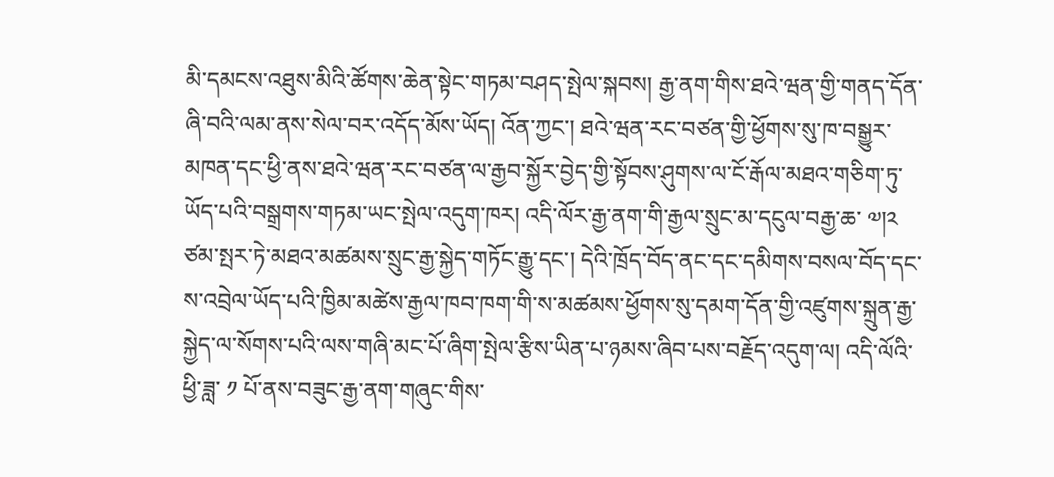མི་དམངས་འཐུས་མིའི་ཚོགས་ཆེན་སྟེང་གཏམ་བཤད་སྤེལ་སྐབས། རྒྱ་ནག་གིས་ཐའེ་ཝན་གྱི་གནད་དོན་ཞི་བའི་ལམ་ནས་སེལ་བར་འདོད་མོས་ཡོད། འོན་ཀྱང་། ཐའེ་ཝན་རང་བཙན་གྱི་ཕྱོགས་སུ་ཁ་བསྒྱུར་མཁན་དང་ཕྱི་ནས་ཐའེ་ཝན་རང་བཙན་ལ་རྒྱབ་སྐྱོར་བྱེད་གྱི་སྟོབས་ཤུགས་ལ་ངོ་རྒོལ་མཐའ་གཅིག་ཏུ་ཡོད་པའི་བསྒྲགས་གཏམ་ཡང་སྤེལ་འདུག་ཁར། འདི་ལོར་རྒྱ་ནག་གི་རྒྱལ་སྲུང་མ་དངུལ་བརྒྱ་ཆ་ ༧།༢ ཙམ་སྤར་ཏེ་མཐའ་མཚམས་སྲུང་རྒྱ་སྐྱེད་གཏོང་རྒྱུ་དང་། དེའི་ཁྲོད་བོད་ནང་དང་དམིགས་བསལ་བོད་དང་ས་འབྲེལ་ཡོད་པའི་ཁྱིམ་མཚེས་རྒྱལ་ཁབ་ཁག་གི་ས་མཚམས་ཕྱོགས་སུ་དམག་དོན་གྱི་འཛུགས་སྐྲུན་རྒྱ་སྐྱེད་ལ་སོགས་པའི་ལས་གཞི་མང་པོ་ཞིག་སྤེལ་རྩིས་ཡིན་པ་ཉམས་ཞིབ་པས་བརྗོད་འདུག་ལ། འདི་ལོའི་ཕྱི་ཟླ་ ༡ པོ་ནས་བཟུང་རྒྱ་ནག་གཞུང་གིས་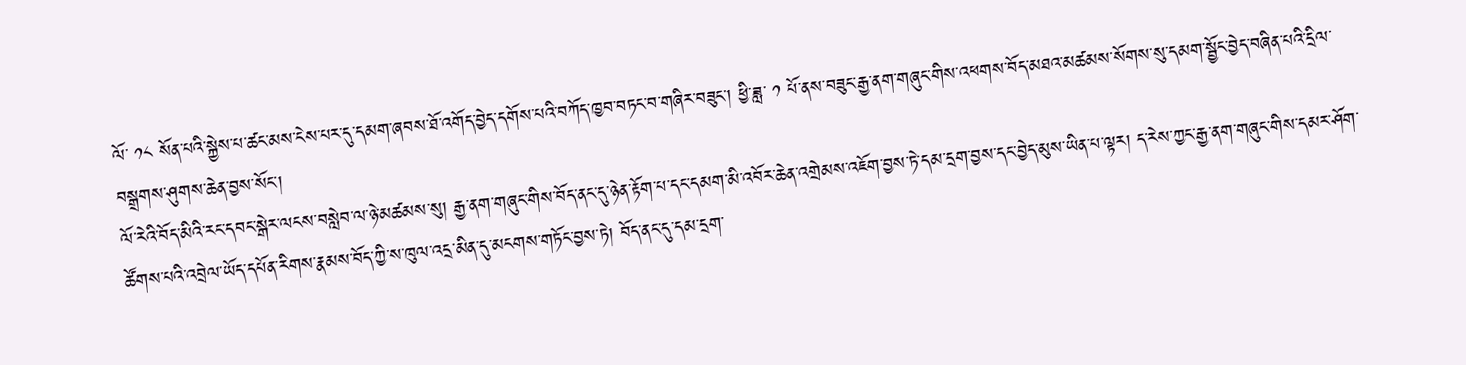ལོ་ ༡༨ སོན་པའི་སྐྱེས་པ་ཚང་མས་ངེས་པར་དུ་དམག་ཞབས་ཐོ་འགོད་བྱེད་དགོས་པའི་བཀོད་ཁྱབ་བཏང་བ་གཞིར་བཟུང་། ཕྱི་ཟླ་ ༡ པོ་ནས་བཟུང་རྒྱ་ནག་གཞུང་གིས་འཕགས་བོད་མཐའ་མཚམས་སོགས་སུ་དམག་སྦྱོང་བྱེད་བཞིན་པའི་དྲིལ་བསྒྲགས་ཤུགས་ཆེན་བྱས་སོང་།
ལོ་རེའི་བོད་མིའི་རང་དབང་སྒེར་ལངས་བསླེབ་ལ་ཉེ་མཚམས་སུ། རྒྱ་ནག་གཞུང་གིས་བོད་ནང་དུ་ཉེན་རྟོག་པ་དང་དམག་མི་འབོར་ཆེན་འགྲེམས་འཇོག་བྱས་ཏེ་དམ་དྲག་བྱས་དང་བྱེད་མུས་ཡིན་པ་ལྟར། ད་རེས་ཀྱང་རྒྱ་ནག་གཞུང་གིས་དམར་ཤོག་ཚོགས་པའི་འབྲེལ་ཡོད་དཔོན་རིགས་རྣམས་བོད་ཀྱི་ས་ཁུལ་འདྲ་མིན་དུ་མངགས་གཏོང་བྱས་ཏེ། བོད་ནང་དུ་དམ་དྲག་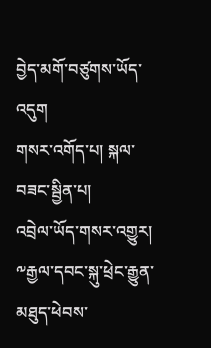བྱེད་མགོ་བཙུགས་ཡོད་འདུག
གསར་འགོད་པ། སྐལ་བཟང་སྦྱིན་པ།
འབྲེལ་ཡོད་གསར་འགྱུར།
༸རྒྱལ་དབང་སྐུ་ཕྲེང་རྒྱུན་མཐུད་ཕེབས་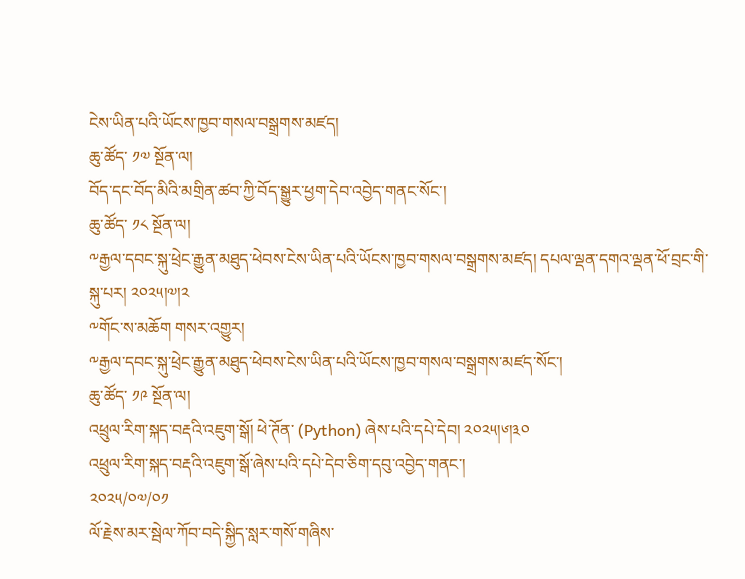ངེས་ཡིན་པའི་ཡོངས་ཁྱབ་གསལ་བསྒྲགས་མཛད།
ཆུ་ཚོད་ ༡༧ སྔོན་ལ།
བོད་དང་བོད་མིའི་མགྲིན་ཚབ་ཀྱི་བོད་སྒྱུར་ཕྱག་དེབ་འབྱེད་གནང་སོང་།
ཆུ་ཚོད་ ༡༨ སྔོན་ལ།
༸རྒྱལ་དབང་སྐུ་ཕྲེང་རྒྱུན་མཐུད་ཕེབས་ངེས་ཡིན་པའི་ཡོངས་ཁྱབ་གསལ་བསྒྲགས་མཛད། དཔལ་ལྡན་དགའ་ལྡན་ཕོ་བྲང་གི་སྐུ་པར། ༢༠༢༥།༧།༢
༸གོང་ས་མཆོག གསར་འགྱུར།
༸རྒྱལ་དབང་སྐུ་ཕྲེང་རྒྱུན་མཐུད་ཕེབས་ངེས་ཡིན་པའི་ཡོངས་ཁྱབ་གསལ་བསྒྲགས་མཛད་སོང་།
ཆུ་ཚོད་ ༡༩ སྔོན་ལ།
འཕྲུལ་རིག་སྐད་བརྡའི་འཇུག་སྒོ། ཕེ་ཊོན་ (Python) ཞེས་པའི་དཔེ་དེབ། ༢༠༢༥།༦།༣༠
འཕྲུལ་རིག་སྐད་བརྡའི་འཇུག་སྒོ་ཞེས་པའི་དཔེ་དེབ་ཅིག་དབུ་འབྱེད་གནང་།
༢༠༢༥/༠༧/༠༡
ལོ་རྗེས་མར་སྦེལ་ཀོབ་བདེ་སྐྱིད་སླར་གསོ་གཞིས་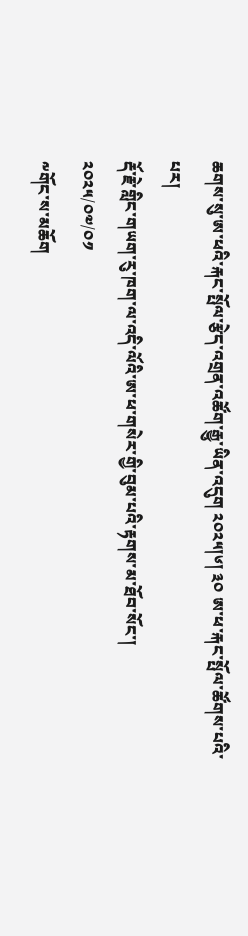ཆགས་སུ་ཨ་ཕའི་རྐང་སྤོལ་རྩེད་འགྲན་འཚོག་རྒྱུ་ཡིན་འདུག ༢༠༢༥།༦། ༣༠ ཨ་ཕ་རྐང་སྤོལ་ཚོགས་པའི་པར།
རྡོ་རྗེ་གླིང་གཡག་རུ་ཁག་ལ་འདི་ལོའི་ཨ་ཕ་གསེར་གྱི་བུམ་པའི་རྟགས་མ་ཐོབ་སོང་།
༢༠༢༥/༠༧/༠༡
༸གོང་ས་མཆོག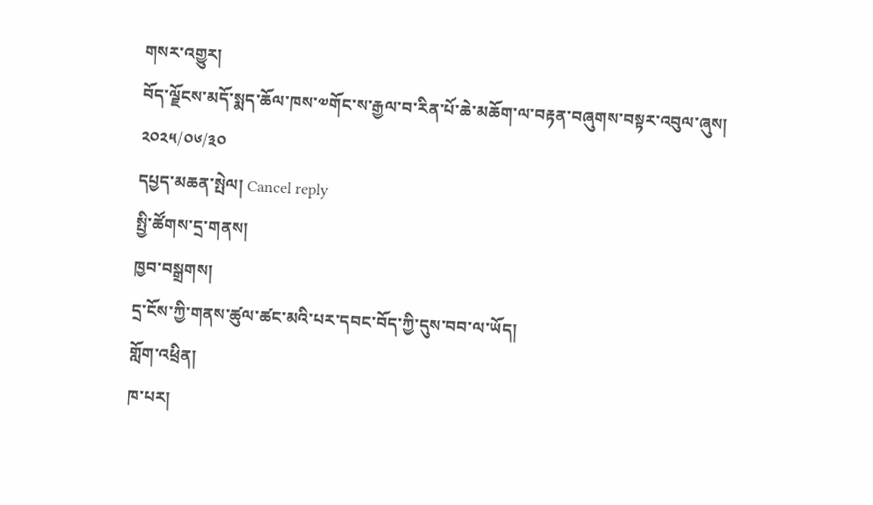གསར་འགྱུར།
བོད་ལྗོངས་མདོ་སྨད་ཆོལ་ཁས་༧གོང་ས་རྒྱལ་བ་རིན་པོ་ཆེ་མཆོག་ལ་བརྟན་བཞུགས་བསྟར་འབུལ་ཞུས།
༢༠༢༥/༠༦/༣༠
དཔྱད་མཆན་སྤེལ། Cancel reply
སྤྱི་ཚོགས་དྲ་གནས།
ཁྱབ་བསྒྲགས།
དྲ་ངོས་ཀྱི་གནས་ཚུལ་ཚང་མའི་པར་དབང་བོད་ཀྱི་དུས་བབ་ལ་ཡོད།
གློག་འཕྲིན།
ཁ་པར།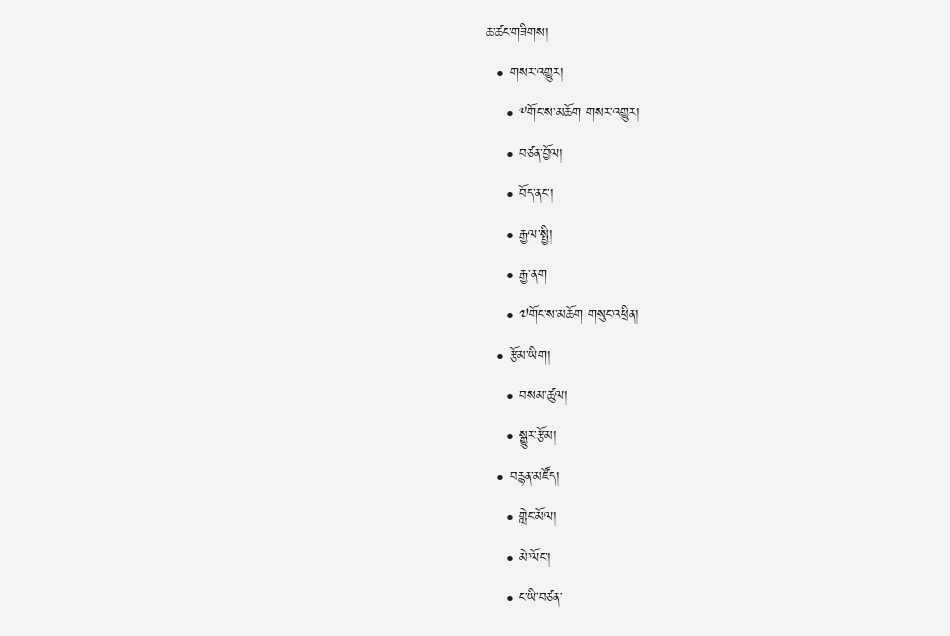ཆ་ཚང་གཟིགས།
  • གསར་འགྱུར།
    • ༸གོང་ས་མཆོག གསར་འགྱུར།
    • བཙན་བྱོལ།
    • བོད་ནང་།
    • རྒྱལ་སྤྱི།
    • རྒྱ་ནག
    • ༧གོང་ས་མཆོག གསུང་འཕྲིན།
  • རྩོམ་ཡིག།
    • བསམ་ཚུལ།
    • སྒྱུར་རྩོམ།
  • བརྙན་མཛོད།
    • གླེང་མོལ།
    • མེ་ལོང་།
    • ང་ཡི་བཙན་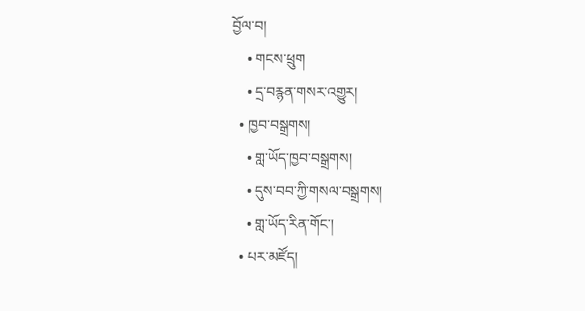བྱོལ་བ།
    • གངས་ཕྲུག
    • དྲ་བརྙན་གསར་འགྱུར།
  • ཁྱབ་བསྒྲགས།
    • གླ་ཡོད་ཁྱབ་བསྒྲགས།
    • དུས་བབ་ཀྱི་གསལ་བསྒྲགས།
    • གླ་ཡོད་རིན་གོང་།
  • པར་མཛོད།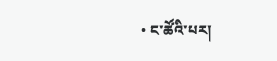• ང་ཚོའི་པར།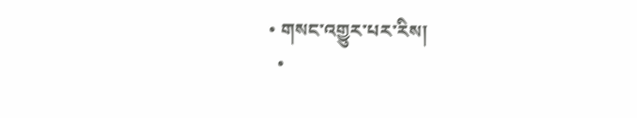• གསང་འགྱུར་པར་རིས།
  •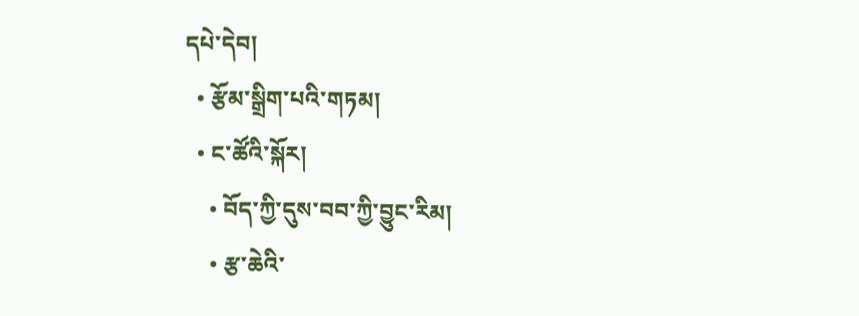དཔེ་དེབ།
  • རྩོམ་སྒྲིག་པའི་གཏམ།
  • ང་ཚོའི་སྐོར།
    • བོད་ཀྱི་དུས་བབ་ཀྱི་བྱུང་རིམ།
    • རྩ་ཆེའི་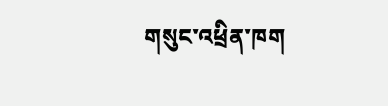གསུང་འཕྲིན་ཁག